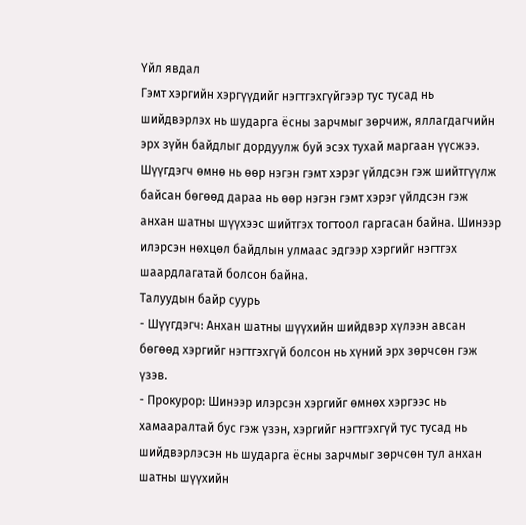Үйл явдал
Гэмт хэргийн хэргүүдийг нэгтгэхгүйгээр тус тусад нь шийдвэрлэх нь шударга ёсны зарчмыг зөрчиж, яллагдагчийн эрх зүйн байдлыг дордуулж буй эсэх тухай маргаан үүсжээ. Шүүгдэгч өмнө нь өөр нэгэн гэмт хэрэг үйлдсэн гэж шийтгүүлж байсан бөгөөд дараа нь өөр нэгэн гэмт хэрэг үйлдсэн гэж анхан шатны шүүхээс шийтгэх тогтоол гаргасан байна. Шинээр илэрсэн нөхцөл байдлын улмаас эдгээр хэргийг нэгтгэх шаардлагатай болсон байна.
Талуудын байр суурь
- Шүүгдэгч: Анхан шатны шүүхийн шийдвэр хүлээн авсан бөгөөд хэргийг нэгтгэхгүй болсон нь хүний эрх зөрчсөн гэж үзэв.
- Прокурор: Шинээр илэрсэн хэргийг өмнөх хэргээс нь хамааралтай бус гэж үзэн, хэргийг нэгтгэхгүй тус тусад нь шийдвэрлэсэн нь шударга ёсны зарчмыг зөрчсөн тул анхан шатны шүүхийн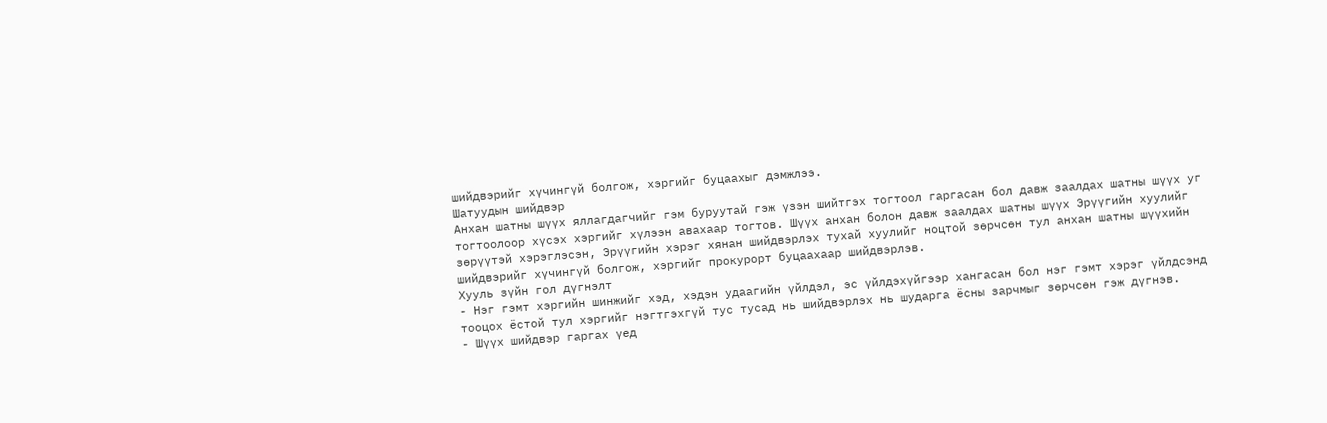шийдвэрийг хүчингүй болгож, хэргийг буцаахыг дэмжлээ.
Шатуудын шийдвэр
Анхан шатны шүүх яллагдагчийг гэм буруутай гэж үзэн шийтгэх тогтоол гаргасан бол давж заалдах шатны шүүх уг тогтоолоор хүсэх хэргийг хүлээн авахаар тогтов. Шүүх анхан болон давж заалдах шатны шүүх Эрүүгийн хуулийг зөрүүтэй хэрэглэсэн, Эрүүгийн хэрэг хянан шийдвэрлэх тухай хуулийг ноцтой зөрчсөн тул анхан шатны шүүхийн шийдвэрийг хүчингүй болгож, хэргийг прокурорт буцаахаар шийдвэрлэв.
Хууль зүйн гол дүгнэлт
- Нэг гэмт хэргийн шинжийг хэд, хэдэн удаагийн үйлдэл, эс үйлдэхүйгээр хангасан бол нэг гэмт хэрэг үйлдсэнд тооцох ёстой тул хэргийг нэгтгэхгүй тус тусад нь шийдвэрлэх нь шударга ёсны зарчмыг зөрчсөн гэж дүгнэв.
- Шүүх шийдвэр гаргах үед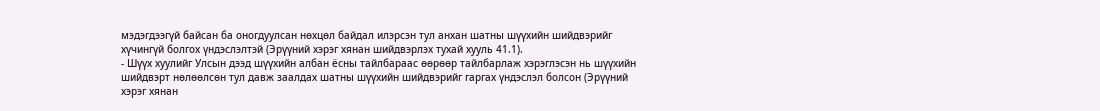мэдэгдээгүй байсан ба оногдуулсан нөхцөл байдал илэрсэн тул анхан шатны шүүхийн шийдвэрийг хүчингүй болгох үндэслэлтэй (Эрүүний хэрэг хянан шийдвэрлэх тухай хууль 41.1).
- Шүүх хуулийг Улсын дээд шүүхийн албан ёсны тайлбараас өөрөөр тайлбарлаж хэрэглэсэн нь шүүхийн шийдвэрт нөлөөлсөн тул давж заалдах шатны шүүхийн шийдвэрийг гаргах үндэслэл болсон (Эрүүний хэрэг хянан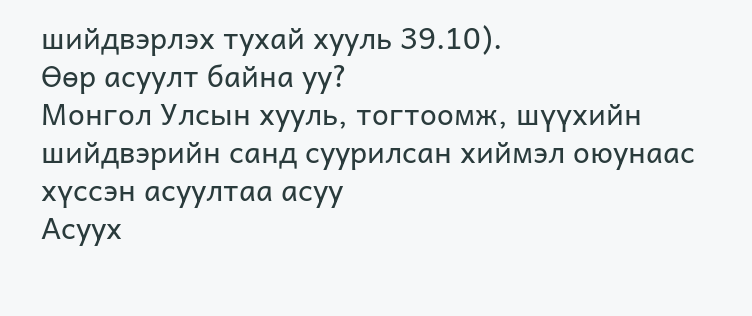шийдвэрлэх тухай хууль 39.10).
Өөр асуулт байна уу?
Монгол Улсын хууль, тогтоомж, шүүхийн шийдвэрийн санд суурилсан хиймэл оюунаас хүссэн асуултаа асуу
Асуух